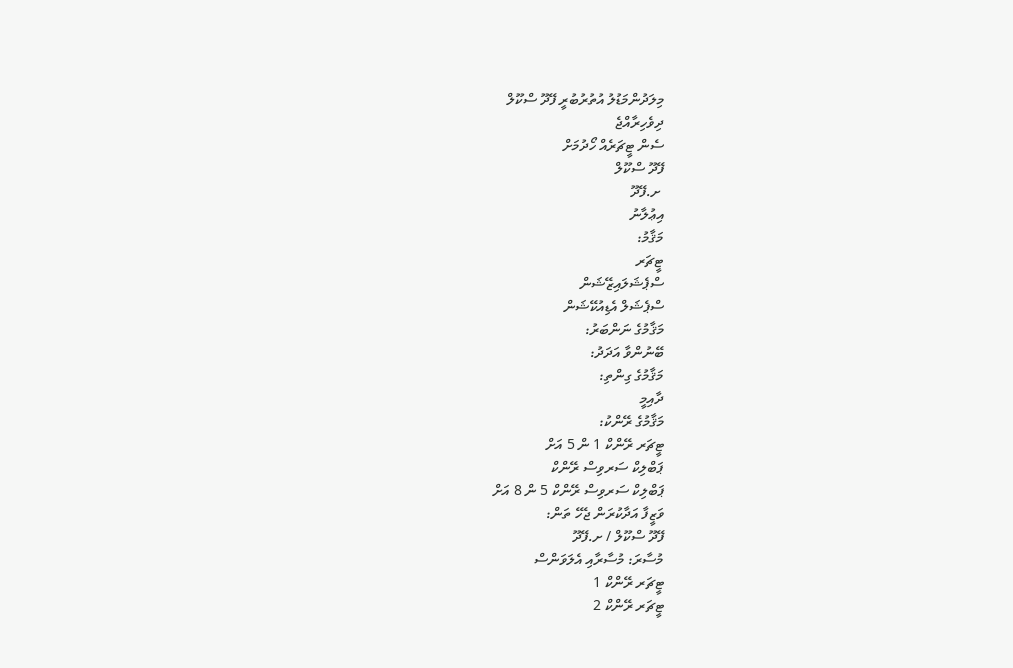މިލަދުންމަޑުލު އުތުރުބުރީ ފޭދޫ ސްކޫލް
ދިވެހިރާއްޖެ
ސެން ޓީޗަރެއް ހޯދުމަށް
ފޭދޫ ސްކޫލް
 ށ.ފޭދޫ
އިޢުލާނު
މަޤާމު:
ޓީޗަރ
ސްޕެޝަލައިޒޭޝަން
ސްޕެޝަލް އެޑިއުކޭޝަން
މަޤާމުގެ ނަންބަރު:
ބޭނުންވާ އަދަދު:
މަޤާމުގެ ގިންތި:
ދާއިމީ
މަޤާމުގެ ރޭންކު:
ޓީޗަރ ރޭންކް 1 ން 5 އަށް
ޕަބްލިކް ސަރވިސް ރޭންކް
ޕަބްލިކް ސަރވިސް ރޭންކް 5 ން 8 އަށް
ވަޒީފާ އަދާކުރަން ޖެހޭ ތަން:
ފޭދޫ ސްކޫލް / ށ.ފޭދޫ
މުސާރަ: މުސާރާއި އެލަވަންސް
ޓީޗަރ ރޭންކް 1
ޓީޗަރ ރޭންކް 2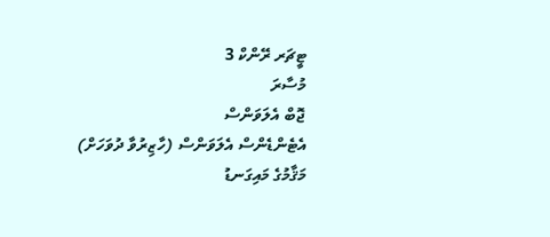ޓީޗަރ ރޭންކް 3
މުސާރަ
ޖޮބް އެލަވަންސް
އެޓެންޑެންސް އެލަވަންސް (ހާޒިރުވާ ދުވަހަށް)
މަޤާމުގެ މައިގަނޑު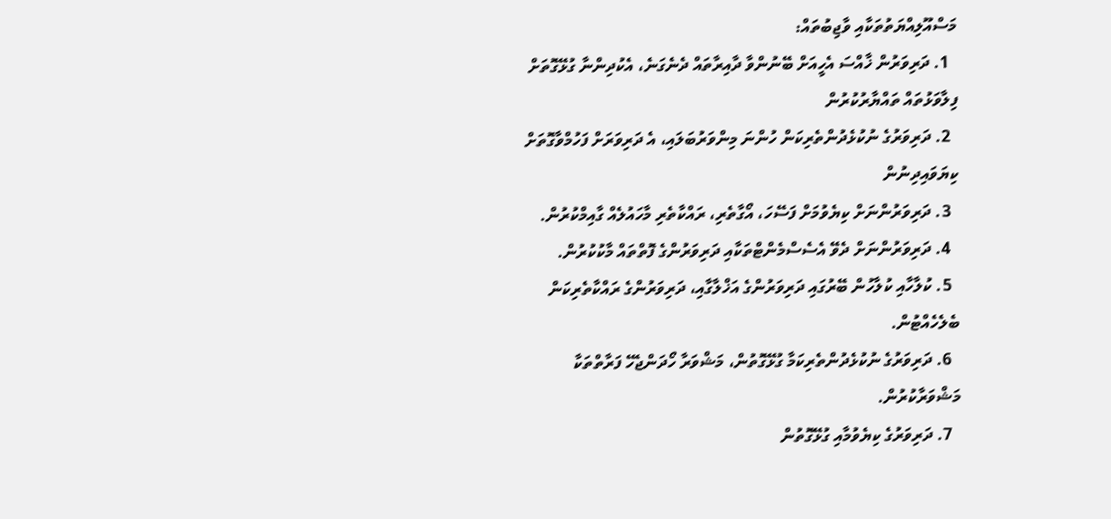މަސްއޫލިއްޔަތުތަކާއި ވާޖިބުތައް:
  1. ދަރިވަރުން ޚާއްސަ އެހީއަށް ބޭނުންވާ ދާއިރާތައް ދެނެގަނެ، އެކުދިންނާ ގުޅޭގޮތަށް ފިލާވަޅުތައް ތައްޔާރުކުރުން
  2. ދަރިވަރުގެ ނުކުޅެދުންތެރިކަން ހުންނަ މިންވަރުބަލައި، އެ ދަރިވަރަށް ފަހުމްވާގޮތަށް ކިޔަވައިދިނުން
  3. ދަރިވަރުންނަށް ކިޔެވުމަށް ފަސޭހަ، އޯގާތެރި، ރައްކާތެރި މާހައުލެއް ގާއިމްކުރުން.
  4. ދަރިވަރުންނަށް ދެވޭ އެސެސްމެންޓްތަކާއި ދަރިވަރުންގެ ފޮތްތައް މާކުކުރުން.
  5. ކުލާހާއި ކުލާހުން ބޭރުގައި ދަރިވަރުންގެ އަޚްލާގާއި، ދަރިވަރުންގެ ރައްކާތެރިކަން ބެލެހެއްޓުން.
  6. ދަރިވަރުގެ ނުކުޅެދުންތެރިކަމާ ގުޅޭގޮތުން، މަޝްވަރާ ހޯދަންޖެހޭ ފަރާތްތަކާ މަޝްވަރާކުރުން.
  7. ދަރިވަރުގެ ކިޔެވުމާއި ގުޅޭގޮތުން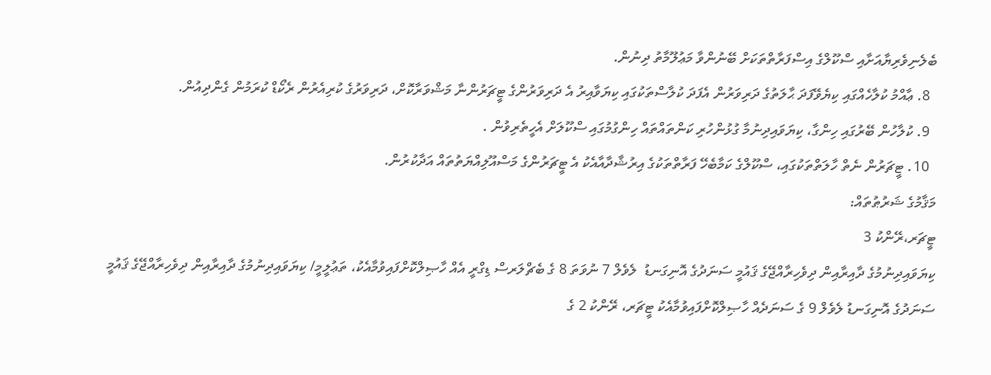ބެލެނިވެރިޔާއަށާއި ސްކޫލްގެ އިސްފަރާތްތަކަށް ބޭނުންވާ މަޢުލޫމާތު ދިނުން.
  8. ޢާއްމު ކުލާހެއްގައި ކިޔެވޭފަދަ ޙާލަތުގެ ދަރިވަރުން އެފަދަ ކުލާސްތަކުގައި ކިޔަވާއިރު އެ ދަރިވަރުންގެ ޓީޗަރުންނާ މަޝްވަރާކޮށް، ދަރިވަރުގެ ކުރިއެރުން ރެކޯޑް ކުރަމުން ގެންދިއުން.
  9. ކުލާހުން ބޭރުގައި ހިންގާ، ކިޔަވައިދިނުމާ ގުޅުންހުރި ކަންތައްތައް ހިންގުމުގައި ސްކޫލަށް އެހީތެރިވުން .
  10. ޓީޗަރުން ނެތް ހާލަތްތަކުގައި، ސްކޫލްގެ ކަމާބެހޭ ފަރާތްތަކުގެ އިރުޝާދާއާއެކު އެ ޓީޗަރުންގެ މަސްއޫލިއްޔަތުތައް އަދާކުރުން.
މަޤާމުގެ ޝަރުޠުތައް:
ޓީޗަރ،ރޭންކު 3
ކިޔަވައިދިނުމުގެ ދާއިރާއިން ދިވެހިރާއްޖޭގެ ޤައުމީ ސަނަދުގެ އޮނިގަނޑު  ލެވެލް 7 ނުވަތަ 8 ގެ ބެޗްލަރސް ޑިގްރީ އެއް ހާޞިލްކޮށްފައިވުމާއެކު، ތަޢުލީމީ/ ކިޔަވައިދިނުމުގެ ދާއިރާއިން ދިވެހިރާއްޖޭގެ ޤައުމީ ސަނަދުގެ އޮނިގަނޑު ލެވެލް 9 ގެ ސަނަދެއް ހާޞިލްކޮށްފައިވުމާއެކު ޓީޗަރ، ރޭންކު 2 ގެ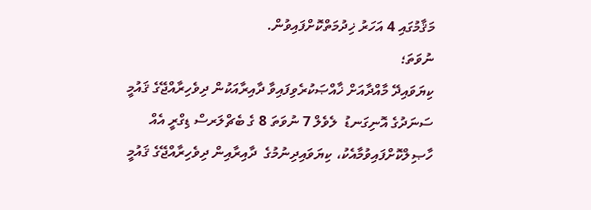މަޤާމުގައި 4 އަހަރު ޚިދުމަތްކޮށްފައިވުން.
ނުވަތަ؛
ކިޔަވައިދޭ މާއްދާއަށް ޚާއްޞަކުރެވިފައިވާ ދާއިރާއަކުން ދިވެހިރާއްޖޭގެ ޤައުމީ ސަނަދުގެ އޮނިގަނޑު  ލެވެލް 7 ނުވަތަ 8 ގެ ބެޗްލަރސް ޑިގްރީ އެއް ހާޞިލްކޮށްފައިވުމާއެކު، ކިޔަވައިދިނުމުގެ  ދާއިރާއިން ދިވެހިރާއްޖޭގެ ޤައުމީ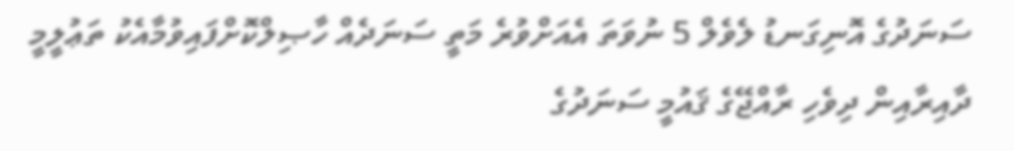ސަނަދުގެ އޮނިގަނޑު ލެވެލް 5 ނުވަތަ އެއަށްވުރެ މަތީ ސަނަދެއް ހާޞިލްކޮށްފައިވުމާއެކު ތަޢުލީމީ ދާއިރާއިން ދިވެހި ރާއްޖޭގެ ޤައުމީ ސަނަދުގެ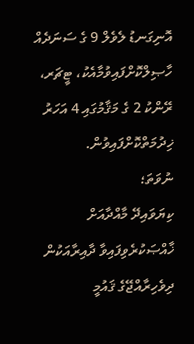އޮނިގަނޑު ލެވެލް 9 ގެ ސަނަދެއް ހާޞިލްކޮށްފައިވުމާއެކު، ޓީޗަރ، ރޭންކު 2 ގެ މަޤާމުގައި 4 އަހަރު ޚިދުމަތްކޮށްފައިވުން.
ނުވަތަ؛
ކިޔަވައިދޭ މާއްދާއަށް ޚާއްޞަކުރެވިފައިވާ ދާއިރާއަކުން ދިވެހިރާއްޖޭގެ ޤައުމީ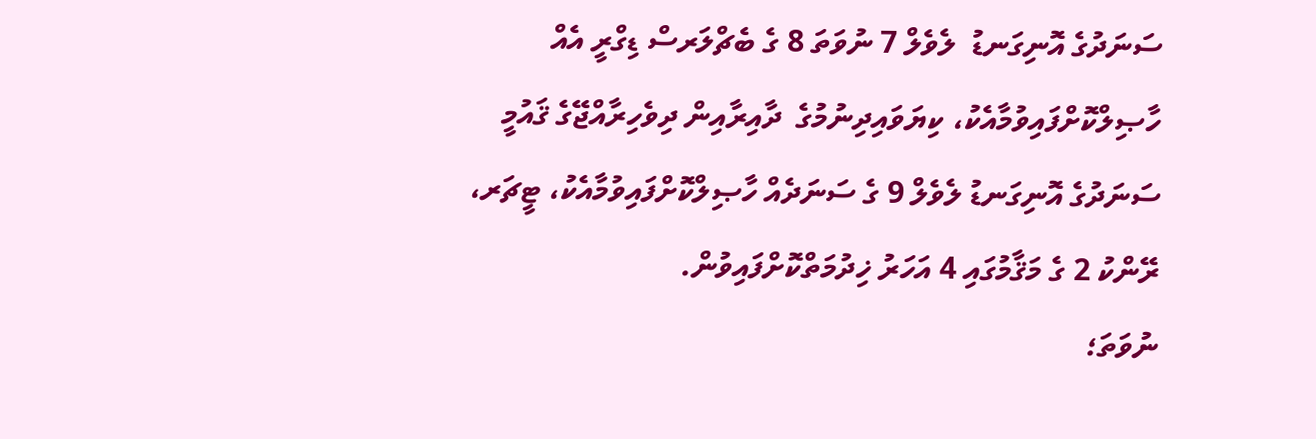ސަނަދުގެ އޮނިގަނޑު  ލެވެލް 7 ނުވަތަ 8 ގެ ބެޗްލަރސް ޑިގްރީ އެއް ހާޞިލްކޮށްފައިވުމާއެކު، ކިޔަވައިދިނުމުގެ  ދާއިރާއިން ދިވެހިރާއްޖޭގެ ޤައުމީ ސަނަދުގެ އޮނިގަނޑު ލެވެލް 9 ގެ ސަނަދެއް ހާޞިލްކޮށްފައިވުމާއެކު، ޓީޗަރ، ރޭންކު 2 ގެ މަޤާމުގައި 4 އަހަރު ޚިދުމަތްކޮށްފައިވުން.
ނުވަތަ؛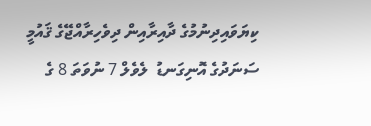ކިޔަވައިދިނުމުގެ ދާއިރާއިން ދިވެހިރާއްޖޭގެ ޤައުމީ ސަނަދުގެ އޮނިގަނޑު  ލެވެލް 7 ނުވަތަ 8 ގެ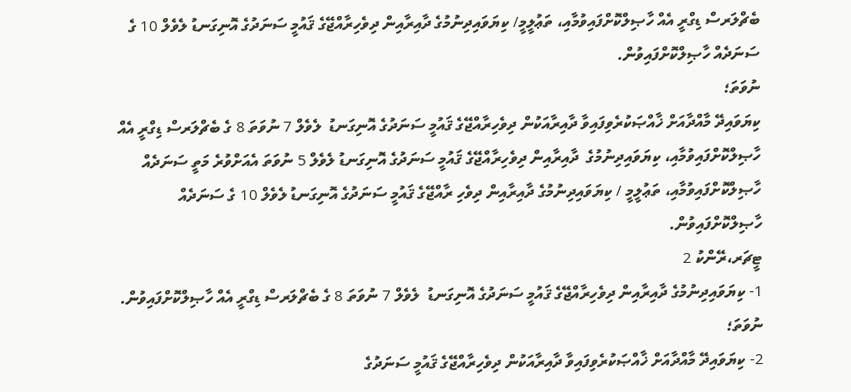ބެޗްލަރސް ޑިގްރީ އެއް ހާޞިލްކޮށްފައިވުމާއި، ތަޢުލީމީ/ ކިޔަވައިދިނުމުގެ ދާއިރާއިން ދިވެހިރާއްޖޭގެ ޤައުމީ ސަނަދުގެ އޮނިގަނޑު ލެވެލް 10 ގެ ސަނަދެއް ހާޞިލްކޮށްފައިވުން.
ނުވަތަ؛
ކިޔަވައިދޭ މާއްދާއަށް ޚާއްޞަކުރެވިފައިވާ ދާއިރާއަކުން ދިވެހިރާއްޖޭގެ ޤައުމީ ސަނަދުގެ އޮނިގަނޑު  ލެވެލް 7 ނުވަތަ 8 ގެ ބެޗްލަރސް ޑިގްރީ އެއް ހާޞިލްކޮށްފައިވުމާއި، ކިޔަވައިދިނުމުގެ  ދާއިރާއިން ދިވެހިރާއްޖޭގެ ޤައުމީ ސަނަދުގެ އޮނިގަނޑު ލެވެލް 5 ނުވަތަ އެއަށްވުރެ މަތީ ސަނަދެއް ހާޞިލްކޮށްފައިވުމާއި، ތަޢުލީމީ / ކިޔަވައިދިނުމުގެ ދާއިރާއިން ދިވެހި ރާއްޖޭގެ ޤައުމީ ސަނަދުގެ އޮނިގަނޑު ލެވެލް 10 ގެ ސަނަދެއް ހާޞިލްކޮށްފައިވުން.
ޓީޗަރ،ރޭންކު 2
1- ކިޔަވައިދިނުމުގެ ދާއިރާއިން ދިވެހިރާއްޖޭގެ ޤައުމީ ސަނަދުގެ އޮނިގަނޑު  ލެވެލް 7 ނުވަތަ 8 ގެ ބެޗްލަރސް ޑިގްރީ އެއް ހާޞިލްކޮށްފައިވުން.
ނުވަތަ؛
2- ކިޔަވައިދޭ މާއްދާއަށް ޚާއްޞަކުރެވިފައިވާ ދާއިރާއަކުން ދިވެހިރާއްޖޭގެ ޤައުމީ ސަނަދުގެ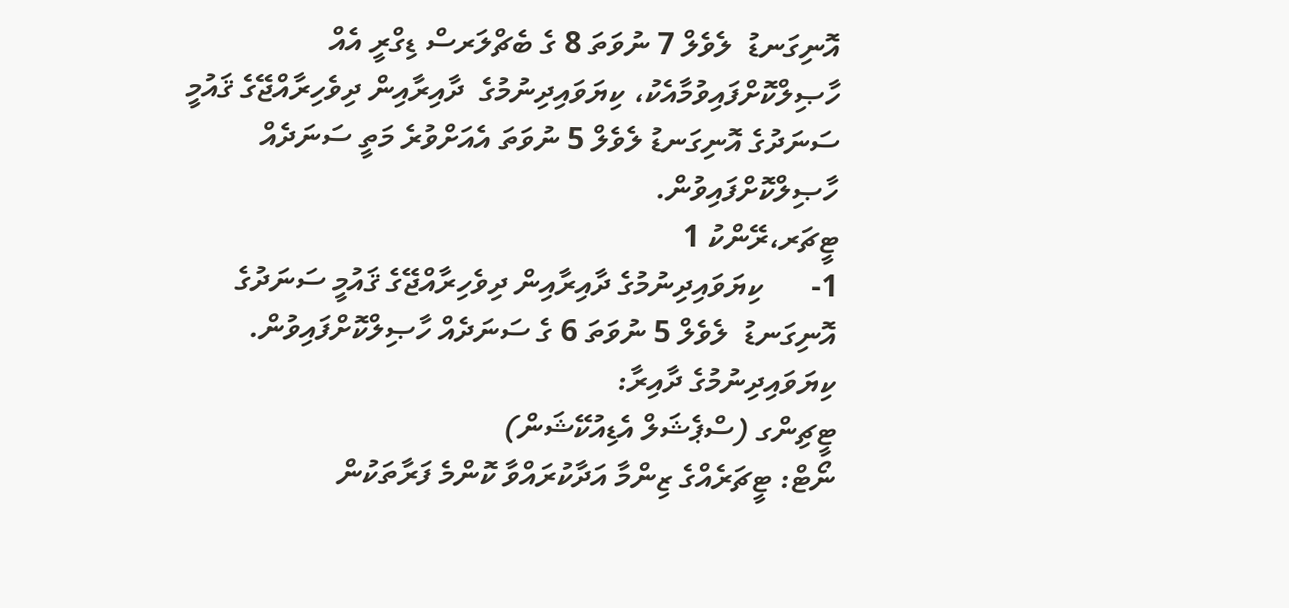އޮނިގަނޑު  ލެވެލް 7 ނުވަތަ 8 ގެ ބެޗްލަރސް ޑިގްރީ އެއް ހާޞިލްކޮށްފައިވުމާއެކު، ކިޔަވައިދިނުމުގެ  ދާއިރާއިން ދިވެހިރާއްޖޭގެ ޤައުމީ ސަނަދުގެ އޮނިގަނޑު ލެވެލް 5 ނުވަތަ އެއަށްވުރެ މަތީ ސަނަދެއް ހާޞިލްކޮށްފައިވުން.
ޓީޗަރ،ރޭންކު 1
1-      ކިޔަވައިދިނުމުގެ ދާއިރާއިން ދިވެހިރާއްޖޭގެ ޤައުމީ ސަނަދުގެ އޮނިގަނޑު  ލެވެލް 5 ނުވަތަ 6 ގެ ސަނަދެއް ހާޞިލްކޮށްފައިވުން.
ކިޔަވައިދިނުމުގެ ދާއިރާ:
ޓީޗިންގ (ސްޕެޝަލް އެޑިއުކޭޝަން)
ނޯޓް: ޓީޗަރެއްގެ ޒިންމާ އަދާކުރައްވާ ކޮންމެ ފަރާތަކުން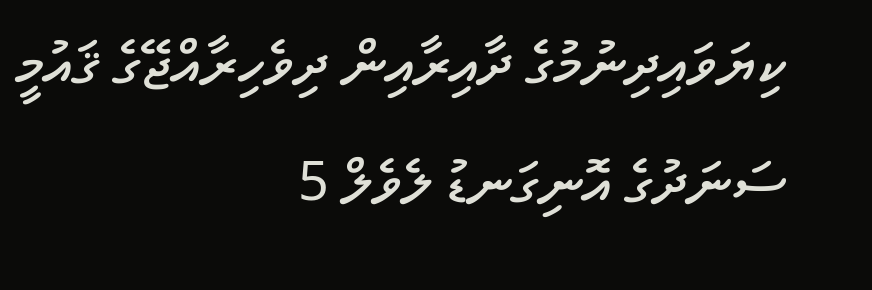ކިޔަވައިދިނުމުގެ ދާއިރާއިން ދިވެހިރާއްޖޭގެ ޤައުމީ ސަނަދުގެ އޮނިގަނޑު ލެވެލް 5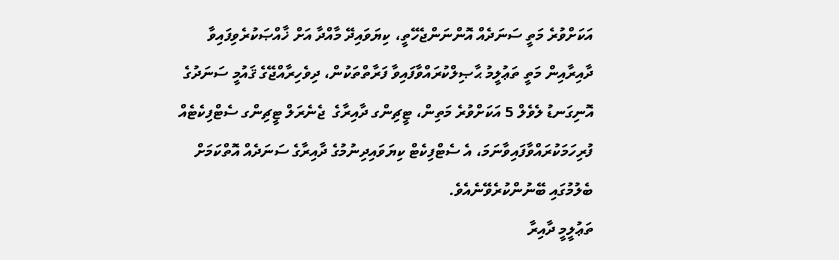އަކަށްވުރެ މަތީ ސަނަދެއް އޮންނަންޖެހޭތީ، ކިޔަވައިދޭ މާއްދާ އަށް ޚާއްޞަކުރެވިފައިވާ ދާއިރާއިން މަތީ ތަޢުލީމު ޙާޞިލްކުރައްވާފައިވާ ފަރާތްތަކުން، ދިވެހިރާއްޖޭގެ ޤައުމީ ސަނަދުގެ އޮނިގަނޑު ލެވެލް 5 އަކަށްވުރެ މަތިން، ޓީޗިންގ ދާއިރާގެ  ޖެނެރަލް ޓީޗިންގ ސެޓްފިކެޓެއް ފުރިހަމަކުރައްވާފައިވާނަމަ، އެ ސެޓްފިކެޓް ކިޔަވައިދިނުމުގެ ދާއިރާގެ ސަނަދެއް އޮތްކަމަށް ބެލުމުގައި ބޭނުންކުރެވޭނެއެވެ.
ތަޢުލީމީ ދާއިރާ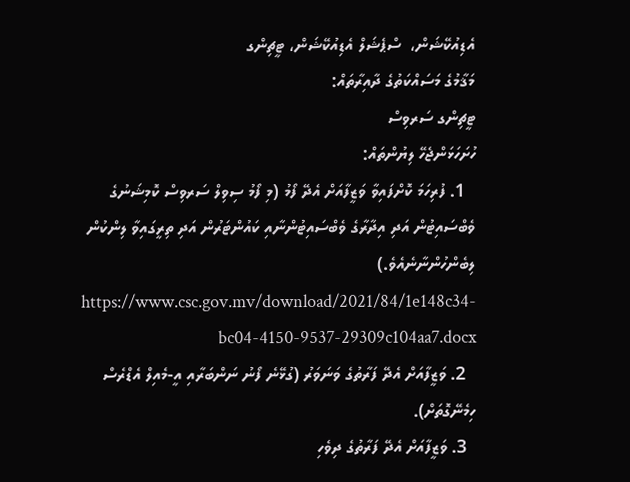އެޑިއުކޭޝަން،  ސްޕެޝަލް އެޑިއުކޭޝަން، ޓީޗިންގ
މަޤާމުގެ މަސައްކަތުގެ ދާއިރާތައް:
ޓީޗިންގ ސަރވިސް
ހުށަހަޅަންޖެހޭ ލިޔުންތައް:
  1. ފުރިހަމަ ކޮށްފައިވާ ވަޒީފާއަށް އެދޭ ފޯމު (މި ފޯމު ސިވިލް ސަރވިސް ކޮމިޝަނުގެ ވެބްސައިޓުން އަދި އިދާރާގެ ވެބްސައިޓުންނާއި ކައުންޓަރުން އަދި ތިރީގައިވާ ލިންކުން ލިބެންހުންނާނެއެވެ.)  https://www.csc.gov.mv/download/2021/84/1e148c34-bc04-4150-9537-29309c104aa7.docx
  2. ވަޒީފާއަށް އެދޭ ފަރާތުގެ ވަނަވަރު (ގުޅޭނެ ފޯނު ނަންބަރާއި އީ-މެއިލް އެޑްރެސް ހިމެނޭގޮތަށް).
  3. ވަޒީފާއަށް އެދޭ ފަރާތުގެ ދިވެހި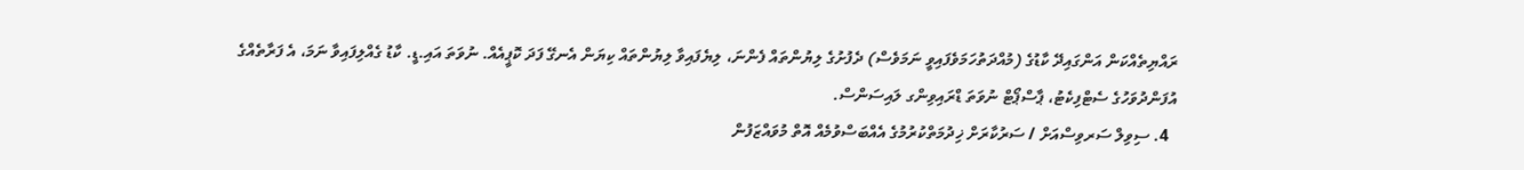ރައްޔިތެއްކަން އަންގައިދޭ ކާޑުގެ (މުއްދަތުހަމަވެފައިވީ ނަމަވެސް) ދެފުށުގެ ލިޔުންތައް ފެންނަ، ލިޔެފައިވާ ލިޔުންތައް ކިޔަން އެނގޭ ފަދަ ކޮޕީއެއް. ނުވަތަ އައި.ޑީ. ކާޑު ގެއްލިފައިވާ ނަމަ، އެ ފަރާތެއްގެ އުފަންދުވަހުގެ ސެޓްފިކެޓު، ޕާސްޕޯޓް ނުވަތަ ޑްރައިވިންގ ލައިސަންސް.
  4. ސިވިލް ސަރވިސްއަށް / ސަރުކާރަށް ޚިދުމަތްކުރުމުގެ އެއްބަސްވުމެއް އޮތް މުވައްޒަފުން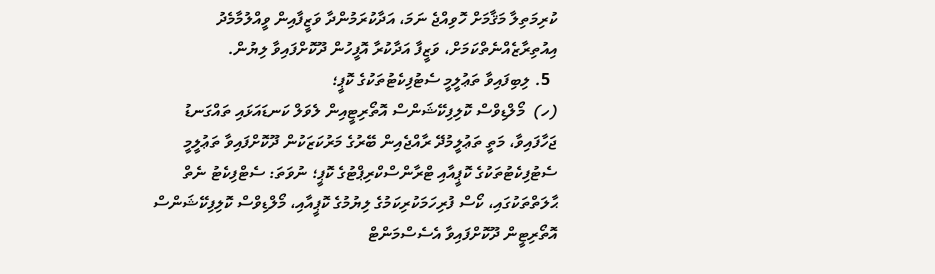ކުރިމަތިލާ މަޤާމަށް ހޮވިއްޖެ ނަމަ، އަދާކުރަމުންދާ ވަޒީފާއިން ވީއްލުމާމެދު އިއުތިރާޒެއްނެތްކަމަށް، ވަޒީފާ އަދާކުރާ އޮފީހުން ދޫކޮށްފައިވާ ލިޔުން.
  5. ލިބިފައިވާ ތަޢުލީމީ ސެޓުފިކެޓުތަކުގެ ކޮޕީ؛
(ހ)  މޯލްޑިވްސް ކޮލިފިކޭޝަންސް އޮތޯރިޓީއިން ލެވަލް ކަނޑައަޅައި ތައްގަނޑު ޖަހާފައިވާ، މަތީ ތަޢުލީމުދޭ ރާއްޖެއިން ބޭރުގެ މަރުކަޒަކުން ދޫކޮށްފައިވާ ތަޢުލީމީ ސެޓުފިކެޓުތަކުގެ ކޮޕީއާއި ޓްރާންސްކްރިޕްޓުގެ ކޮޕީ؛ ނުވަތަ: ސެޓްފިކެޓު ނެތް ޙާލަތްތަކުގައި، ކޯސް ފުރިހަމަކުރިކަމުގެ ލިޔުމުގެ ކޮޕީއާއި، މޯލްޑިވްސް ކޮލިފިކޭޝަންސް އޮތޯރިޓީން ދޫކޮށްފައިވާ އެސެސްމަންޓް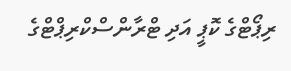ރިޕޯޓްގެ ކޮޕީ އަދި ޓްރާންސްކްރިޕްޓްގެ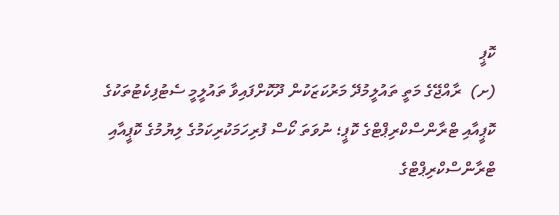ކޮޕީ
(ށ)  ރާއްޖޭގެ މަތީ ތައުލީމުދޭ މަރުކަޒަކުން ދޫކޮށްފައިވާ ތައުލީމީ ސެޓުފިކެޓުތަކުގެ ކޮޕީއާއި ޓްރާންސްކްރިޕްޓްގެ ކޮޕީ؛ ނުވަތަ ކޯސް ފުރިހަމަކުރިކަމުގެ ލިޔުމުގެ ކޮޕީއާއި ޓްރާންސްކްރިޕްޓްގެ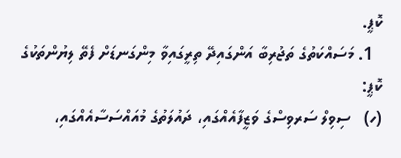ކޮޕީ.
  1. މަސައްކަތުގެ ތަޖުރިބާ އަންގައިދޭ ތިރީގައިވާ މިންގަނޑަށް ފެތޭ ލިޔުންތަކުގެ ކޮޕީ:
(ހ)   ސިވިލް ސަރވިސްގެ ވަޒީފާއެއްގައި، ދައުލަތުގެ މުއައްސަސާއެއްގައި،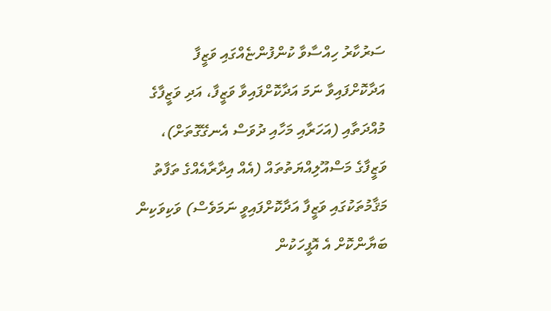ސަރުކާރު ހިއްސާވާ ކުންފުންޏެއްގައި ވަޒީފާ އަދާކޮށްފައިވާ ނަމަ އަދާކޮށްފައިވާ ވަޒީފާ، އަދި ވަޒީފާގެ މުއްދަތާއި (އަހަރާއި މަހާއި ދުވަސް އެނގޭގޮތަށް)، ވަޒީފާގެ މަސްއޫލިއްޔަތުތައް (އެއް އިދާރާއެއްގެ ތަފާތު މަޤާމުތަކުގައި ވަޒީފާ އަދާކޮށްފައިވީ ނަމަވެސް) ވަކިވަކިން ބަޔާންކޮށް އެ އޮފީހަކުން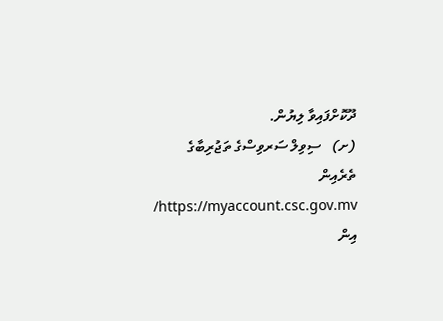ދޫކޮށްފައިވާ ލިޔުން.
(ށ)   ސިވިލް ސަރވިސްގެ ތަޖުރިބާގެ ތެރެއިން https://myaccount.csc.gov.mv/ އިން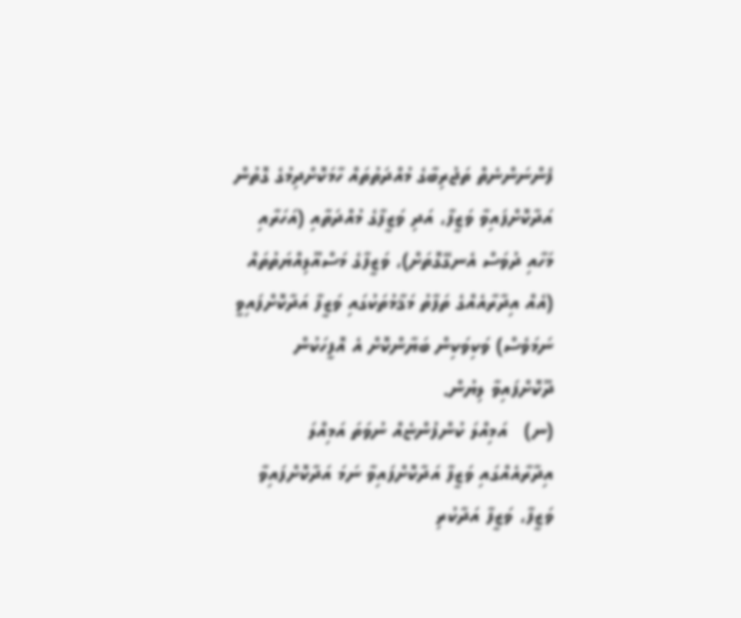ފެންނަންނެތް ތަޖުރިބާގެ މުއްދަތުތައް ހާމަކޮށްދިމުގެ ގޮތުން އަދާކޮށްފައިވާ ވަޒީފާ، އަދި ވަޒީފާގެ މުއްދަތާއި (އަހަރާއި މަހާއި ދުވަސް އެނގޭގޮތަށް)، ވަޒީފާގެ މަސްއޫލިއްޔަތުތައް (އެއް އިދާރާއެއްގެ ތަފާތު މަޤާމުތަކުގައި ވަޒީފާ އަދާކޮށްފައިވީ ނަމަވެސް) ވަކިވަކިން ބަޔާންކޮށް އެ އޮފީހަކުން ދޫކޮށްފައިވާ ލިޔުން.
(ނ)   އަމިއްލަ ކުންފުންޏެއް ނުވަތަ އަމިއްލަ އިދާރާއެއްގައި ވަޒީފާ އަދާކޮށްފައިވާ ނަމަ އަދާކޮށްފައިވާ ވަޒީފާ، ވަޒީފާ އަދާކުރި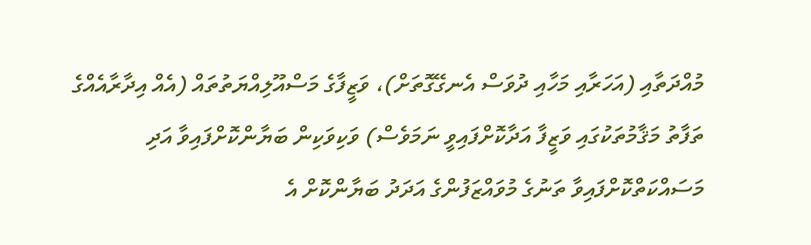މުއްދަތާއި (އަހަރާއި މަހާއި ދުވަސް އެނގޭގޮތަށް)، ވަޒީފާގެ މަސްއޫލިއްޔަތުތައް (އެއް އިދާރާއެއްގެ ތަފާތު މަޤާމުތަކުގައި ވަޒީފާ އަދާކޮށްފައިވީ ނަމަވެސް) ވަކިވަކިން ބަޔާންކޮށްފައިވާ އަދި މަސައްކަތްކޮށްފައިވާ ތަނުގެ މުވައްޒަފުންގެ އަދަދު ބަޔާންކޮށް އެ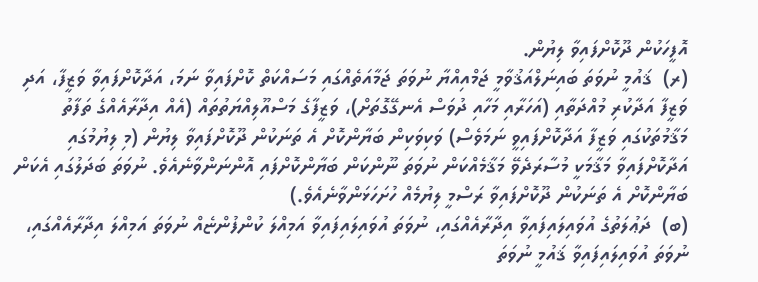އޮފީހަކުން ދޫކޮށްފައިވާ ލިޔުން.
(ރ)  ޤައުމީ ނުވަތަ ބައިނަލްއަޤުވާމީ ޖަމްއިއްޔާ ނުވަތަ ޖަމާއަތެއްގައި މަސައްކަތް ކޮށްފައިވާ ނަމަ، އަދާކޮށްފައިވާ ވަޒީފާ، އަދި ވަޒީފާ އަދާކުރި މުއްދަތާއި (އަހަރާއި މަހާއި ދުވަސް އެނގޭގޮތަށް)، ވަޒީފާގެ މަސްއޫލިއްޔަތުތައް (އެއް އިދާރާއެއްގެ ތަފާތު މަޤާމުތަކުގައި ވަޒީފާ އަދާކޮށްފައިވީ ނަމަވެސް) ވަކިވަކިން ބަޔާންކޮށް އެ ތަނަކުން ދޫކޮށްފައިވާ ލިޔުން (މި ލިޔުމުގައި އަދާކޮށްފައިވާ މަޤާމަކީ މުސާރަދެވޭ މަޤާމެއްކަން ނުވަތަ ނޫންކަން ބަޔާންކޮށްފައި އޮންނަންވާނެއެވެ. ނުވަތަ ބަދަލުގައި އެކަން ބަޔާންކޮށް އެ ތަނަކުން ދޫކޮށްފައިވާ ރަސްމީ ލިޔުމެއް ހުށަހަޅަންވާނެއެވެ.)
(ބ)  ދަޢުލަތުގެ އުވައިލައިފައިވާ އިދާރާއެއްގައި، ނުވަތަ އުވައިލައިފައިވާ އަމިއްލަ ކުންފުންޏެއް ނުވަތަ އަމިއްލަ އިދާރާއެއްގައި، ނުވަތަ އުވައިލައިފައިވާ ޤައުމީ ނުވަތަ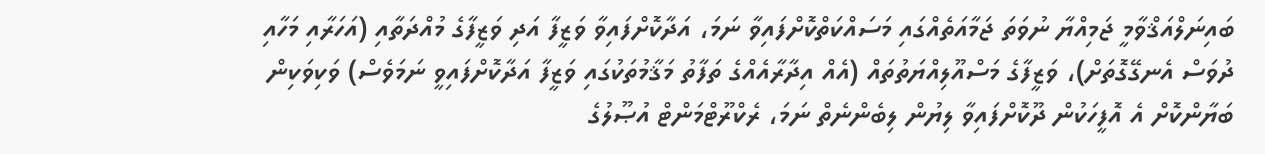ބައިނަލްއަޤްވާމީ ޖަމިއްޔާ ނުވަތަ ޖަމާއަތެއްގައި މަސައްކަތްކޮށްފައިވާ ނަމަ، އަދާކޮށްފައިވާ ވަޒީފާ އަދި ވަޒީފާގެ މުއްދަތާއި (އަހަރާއި މަހާއި ދުވަސް އެނގޭގޮތަށް)، ވަޒީފާގެ މަސްއޫލިއްޔަތުތައް (އެއް އިދާރާއެއްގެ ތަފާތު މަޤާމުތަކުގައި ވަޒީފާ އަދާކޮށްފައިވީ ނަމަވެސް) ވަކިވަކިން ބަޔާންކޮށް އެ އޮފީހަކުން ދޫކޮށްފައިވާ ލިޔުން ލިބެންނެތް ނަމަ، ރެކްރޫޓްމަންޓް އުޞޫލުގެ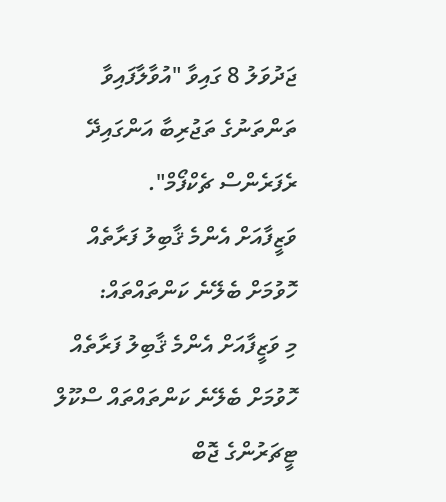ޖަދުވަލު 8 ގައިވާ "އުވާލާފައިވާ ތަންތަނުގެ ތަޖުރިބާ އަންގައިދޭ ރެފަރެންސް ޗެކްފޯމް".
ވަޒީފާއަށް އެންމެ ޤާބިލު ފަރާތެއް ހޮވުމަށް ބެލޭނެ ކަންތައްތައް:
މި ވަޒީފާއަށް އެންމެ ޤާބިލު ފަރާތެއް ހޮވުމަށް ބެލޭނެ ކަންތައްތައް ސްކޫލް ޓީޗަރުންގެ ޖޮބް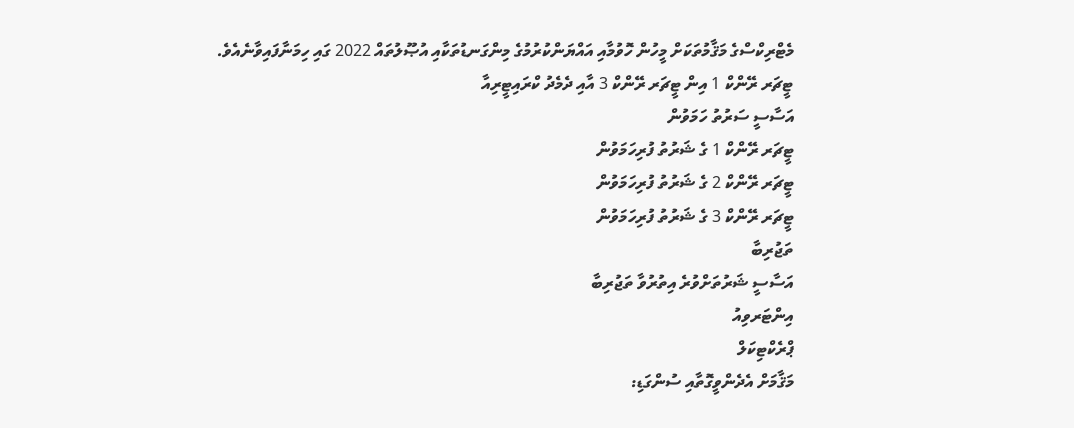މެޓްރިކްސްގެ މަޤާމުތަކަށް މީހުން ހޮވުމާއި އައްޔަންކުރުމުގެ މިންގަނޑުތަކާއި އުޞޫލުތައް 2022 ގައި ހިމަނާފައިވާނެއެވެ.
ޓީޗަރ ރޭންކް 1 އިން ޓީޗަރ ރޭންކް 3 އާއި ދެމެދު ކްރައިޓީރިއާ
އަސާސީ ސަރުތު ހަމަވުން
ޓީޗަރ ރޭންކް 1 ގެ ޝަރުތު ފުރިހަމަވުން
ޓީޗަރ ރޭންކް 2 ގެ ޝަރުތު ފުރިހަމަވުން
ޓީޗަރ ރޭންކް 3 ގެ ޝަރުތު ފުރިހަމަވުން
ތަޖުރިބާ
އަސާސީ ޝަރުތަށްވުރެ އިތުރުވާ ތަޖުރިބާ
އިންޓަރވިއު
ޕްރެކްޓިކަލް
މަޤާމަށް އެދެންވީގޮތާއި ސުންގަޑި: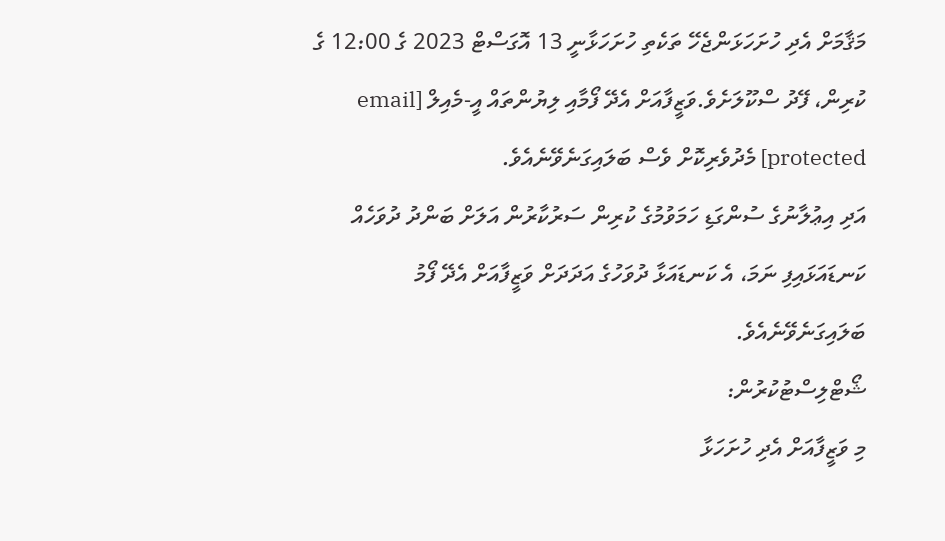މަޤާމަށް އެދި ހުށަހަޅަންޖެހޭ ތަކެތި ހުށަހަޅާނީ 13 އޮގަސްޓް 2023 ގެ 12:00 ގެ ކުރިން، ފޭދު ސްކޫލަށެވެ.ވަޒީފާއަށް އެދޭ ފޯމާއި ލިޔުންތައް އީ-މެއިލް [email protected] މެދުވެރިކޮށް ވެސް ބަލައިގަނެވޭނެއެވެ.
އަދި އިޢުލާނުގެ ސުންގަޑި ހަމަވުމުގެ ކުރިން ސަރުކާރުން އަލަށް ބަންދު ދުވަހެއް ކަނޑައަޅައިފި ނަމަ، އެ ކަނޑައަޅާ ދުވަހުގެ އަދަދަށް ވަޒީފާއަށް އެދޭ ފޯމު ބަލައިގަނެވޭނެއެވެ.
ޝޯޓްލިސްޓުކުރުން:
މި ވަޒީފާއަށް އެދި ހުށަހަޅާ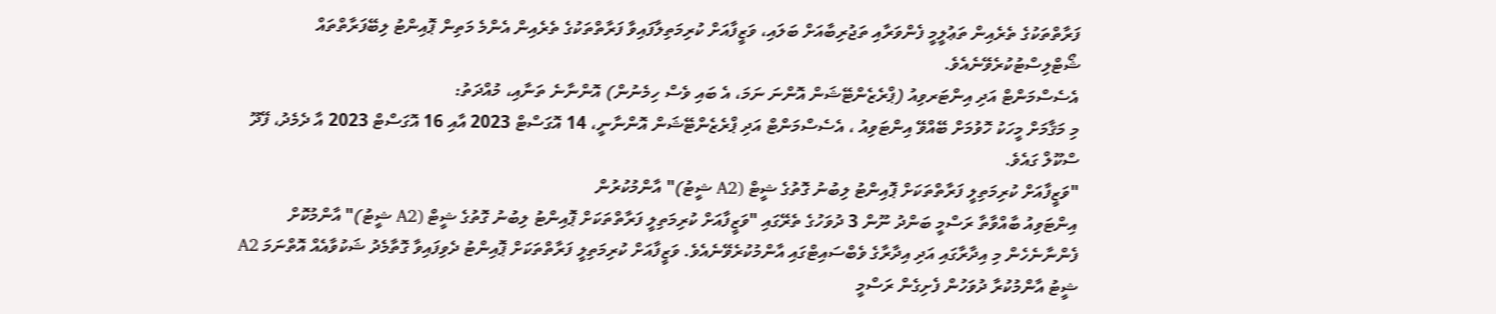ފަރާތްތަކުގެ ތެރެއިން ތަޢުލީމީ ފެންވަރާއި ތަޖުރިބާއަށް ބަލައި، ވަޒީފާއަށް ކުރިމަތިލާފައިވާ ފަރާތްތަކުގެ ތެރެއިން އެންމެ މަތިން ޕޮއިންޓު ލިބޭފަރާތްތައް ޝޯޓްލިސްޓުކުރެވޭނެއެވެ.
އެސެސްމަންޓް އަދި އިންޓަރވިއު (ޕްރެޒެންޓޭޝަން އޮންނަ ނަމަ، އެ ބައި ވެސް ހިމެނުން) އޮންނާނެ ތަނާއި، މުއްދަތު:
މި މަޤާމަށް މީހަކު ހޮވުމަށް ބޭއްވޭ އިންޓަވިއު ، އެސެސްމަންޓް އަދި ޕްރެޒެންޓޭޝަން އޮންނާނީ، 14 އޮގަސްޓް 2023 އާއި 16 އޮގަސްޓް 2023 އާ ދެމެދު، ފޭދޫ ސްކޫލް ގައެވެ.
"ވަޒީފާއަށް ކުރިމަތިލީ ފަރާތްތަކަށް ޕޮއިންޓު ލިބުނު ގޮތުގެ ޝީޓް (A2 ޝީޓު)" އާންމުކުރުން
އިންޓަވިއު ބާއްވާތާ ރަސްމީ ބަންދު ނޫން 3 ދުވަހުގެ ތެރޭގައި "ވަޒީފާއަށް ކުރިމަތިލީ ފަރާތްތަކަށް ޕޮއިންޓު ލިބުނު ގޮތުގެ ޝީޓް (A2 ޝީޓު)" އާންމުކޮށް ފެންނާނެހެން މި އިދާރާގައި އަދި އިދާރާގެ ވެބްސައިޓްގައި އާންމުކުރެވޭނެއެވެ. ވަޒީފާއަށް ކުރިމަތިލީ ފަރާތްތަކަށް ޕޮއިންޓު ދެވިފައިވާ ގޮތާމެދު ޝަކުވާއެއް އޮތްނަމަ A2 ޝީޓު އާންމުކުރާ ދުވަހުން ފެށިގެން ރަސްމީ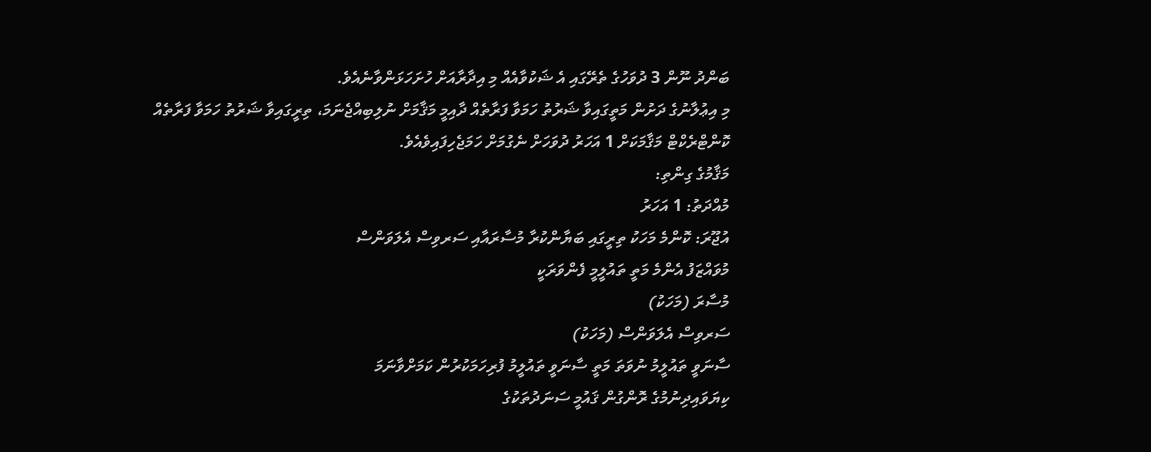ބަންދު ނޫން 3 ދުވަހުގެ ތެރޭގައި އެ ޝަކުވާއެއް މި އިދާރާއަށް ހުށަހަޅަންވާނެއެވެ.
މި އިޢުލާނުގެ ދަށުން މަތީގައިވާ ޝަރުތު ހަމަވާ ފަރާތެއް ދާއިމީ މަޤާމަށް ނުލިބިއްޖެނަމަ، ތިރީގައިވާ ޝަރުތު ހަމަވާ ފަރާތެއް ކޮންޓްރެކްޓް މަޤާމަކަށް 1 އަހަރު ދުވަހަށް ނެގުމަށް ހަމަޖެހިފައިވެއެވެ.
މަޤާމުގެ ގިންތި:
މުއްދަތު: 1 އަހަރު
އުޖޫރަ: ކޮންމެ މަހަކު ތިރީގައި ބަޔާންކުރާ މުސާރައާއި ސަރވިސް އެލަވަންސް
މުވައްޒަފު އެންމެ މަތީ ތައުލީމީ ފެންވަރަކީ
މުސާރަ (މަހަކު)
ސަރވިސް އެލަވަންސް (މަހަކު)
ސާނަވީ ތައުލީމު ނުވަތަ މަތީ ސާނަވީ ތައުލީމު ފުރިހަމަކުރުން ކަމަށްވާނަމަ
ކިޔަވައިދިނުމުގެ ރޮންގުން ޤައުމީ ސަނަދުތަކުގެ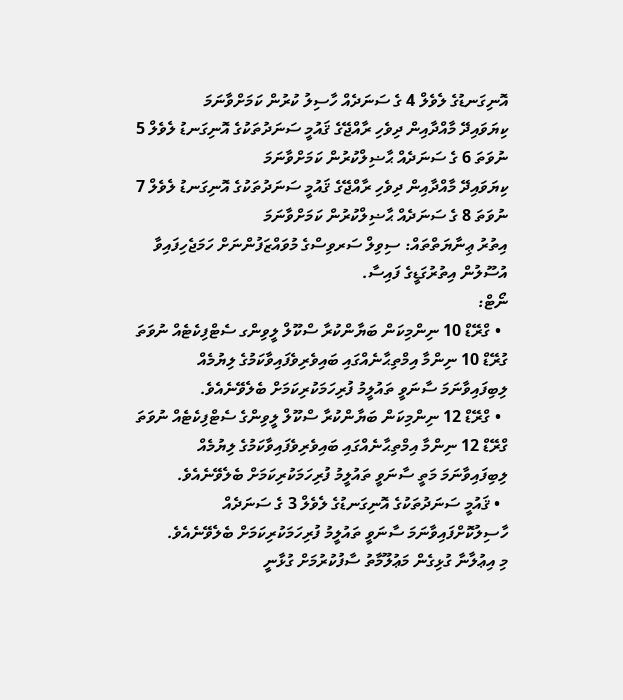އޮނިގަނޑުގެ ލެވެލް 4 ގެ ސަނަދެއް ހާސިލު ކުރުން ކަމަށްވާނަމަ
ކިޔަވައިދޭ މާއްދާއިން ދިވެހި ރާއްޖޭގެ ޤައުމީ ސަނަދުތަކުގެ އޮނިގަނޑު ލެވެލް 5 ނުވަތަ 6 ގެ ސަނަދެއް ޙާޟިލްކުރުން ކަމަށްވާނަމަ
ކިޔަވައިދޭ މާއްދާއިން ދިވެހި ރާއްޖޭގެ ޤައުމީ ސަނަދުތަކުގެ އޮނިގަނޑު ލެވެލް 7 ނުވަތަ 8 ގެ ސަނަދެއް ޙާޟިލްކުރުން ކަމަށްވާނަމަ
އިތުރު ޢިނާޔަތްތައް: ސިވިލް ސަރވިސްގެ މުވައްޒަފުންނަށް ހަމަޖެހިފައިވާ އުސޫލުން އިތުރުގަޑީގެ ފައިސާ.
ނޯޓް:
  • ގްރޭޑް 10 ނިންމިކަން ބަޔާންކުރާ ސްކޫލް ލީވިންގ ސެޓްފިކެޓެއް ނުވަތަ ގުރޭޑް 10 ނިންމާ އިމްތިޙާނެއްގައި ބައިވެރިވެފައިވާކަމުގެ ލިޔުމެއް ލިބިފައިވާނަމަ ސާނަވީ ތައުލީމު ފުރިހަމަކުރިކަމަށް ބެލެވޭނެއެވެ.
  • ގްރޭޑް 12 ނިންމިކަން ބަޔާންކުރާ ސްކޫލް ލީވިންގެ ސެޓްފިކެޓެއް ނުވަތަ ގްރޭޑް 12 ނިންމާ އިމްތިޙާނެއްގައި ބައިވެރިވެފައިވާކަމުގެ ލިޔުމެއް ލިބިފައިވާނަމަ މަތީ ސާނަވީ ތައުލީމު ފުރިހަމަކުރިކަމަށް ބެލެވޭނެއެވެ.
  • ޤައުމީ ސަނަދުތަކުގެ އޮނިގަނޑުގެ ލެވެލް 3 ގެ ސަނަދެއް ހާސިލުކޮށްފައިވާނަމަ ސާނަވީ ތައުލީމު ފުރިހަމަކުރިކަމަށް ބެލެވޭނެއެވެ.
މި އިޢުލާނާ ގުޅިގެން މަޢުލޫމާތު ސާފުކުރުމަށް ގުޅާނީ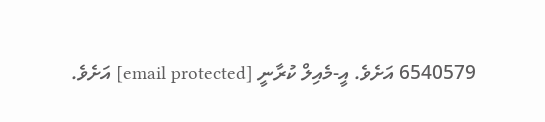6540579 އަށެވެ. އީ-މެއިލް ކުރާނީ [email protected] އަށެވެ.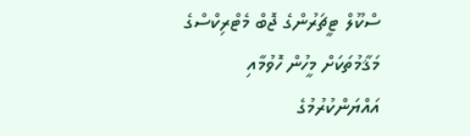ސްކޫލް ޓީޗަރުންގެ ޖޮބް މެޓްރިކްސްގެ މަޤާމުތަކަށް މީހުން ހޮވުމާއި އައްޔަންކުރުމުގެ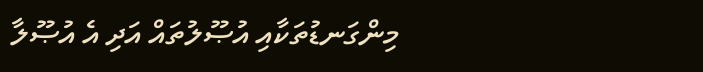މިންގަނޑުތަކާއި އުޞޫލުތައް އަދި އެ އުޞޫލާ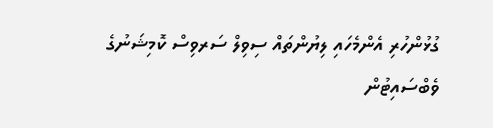ގުޅުންހުރި އެންމެހައި ލިޔުންތައް ސިވިލް ސަރވިސް ކޮމިޝަނުގެ ވެބްސައިޓުން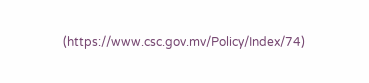(https://www.csc.gov.mv/Policy/Index/74)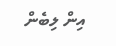އިން ލިބެން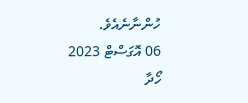ހުންނާނެއެވެ.
06 އޮގަސްޓް 2023
ހޯދާ